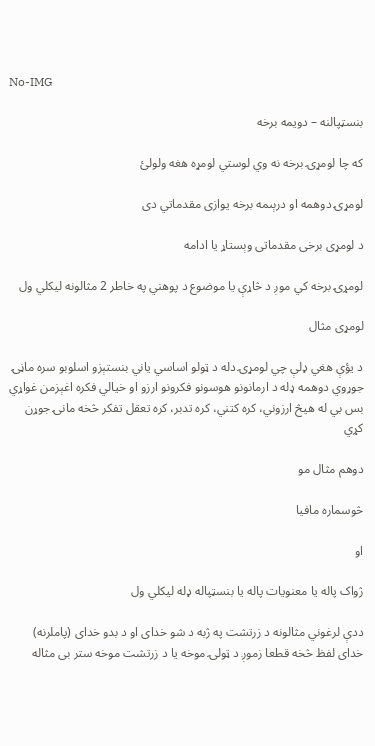No-IMG

بنسټپالنه – دويمه برخه

که چا لومړۍ برخه نه وي لوستي لومړه هغه ولولئ

لومړۍ دوهمه او درېىمه برخه يوازى مقدماتي دى

د لومړى برخى مقدماتى وېستاړ يا ادامه

لومړۍ برخه کي موږ د څاړې يا موضوع د پوهني په خاطر 2 مثالونه ليکلي ول

لومړى مثال

د يؤې هغي ډلې چي لومړۍ دله د ټولو اساسي ياني بنستېزو اسلوبو سره ماڼۍ جوړوي دوهمه ډله د ارمانونو هوسونو فکرونو ارزو او خيالي فکره اغېزمن غواړي بس بي له هيڅ ارزوني، کره کتني، کره تدبر، کره تعقل تفکر څخه مانۍ جوړن کړي

دوهم مثال مو

څوسماره مافيا

او

ژواک پاله يا معنويات پاله يا بنسټپاله ډله ليکلي ول

ددې لرغوني مثالونه د زرتشت په ژبه د شو خداى او د بدو خداى (پاملرنه) خداى لفظ څخه قطعا زموږ د ټولۍ موخه يا د زرتشت موخه ستر بى مثاله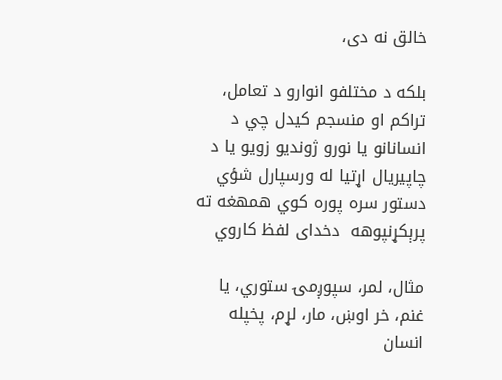خالق نه دى،

بلکه د مختلفو انوارو د تعامل، تراکم او منسجم کيدل چي د انسانانو يا نورو ژونديو زويو يا د چاپيريال اړتيا له ورسپارل شؤي دستور سره پوره کوي همهغه ته پرېکړنپوهه  دخداى لفظ کاروي

مثال، لمر، سپوږمۍ ستوري، يا غنم، خر اوښ، مار، لړم، پخپله انسان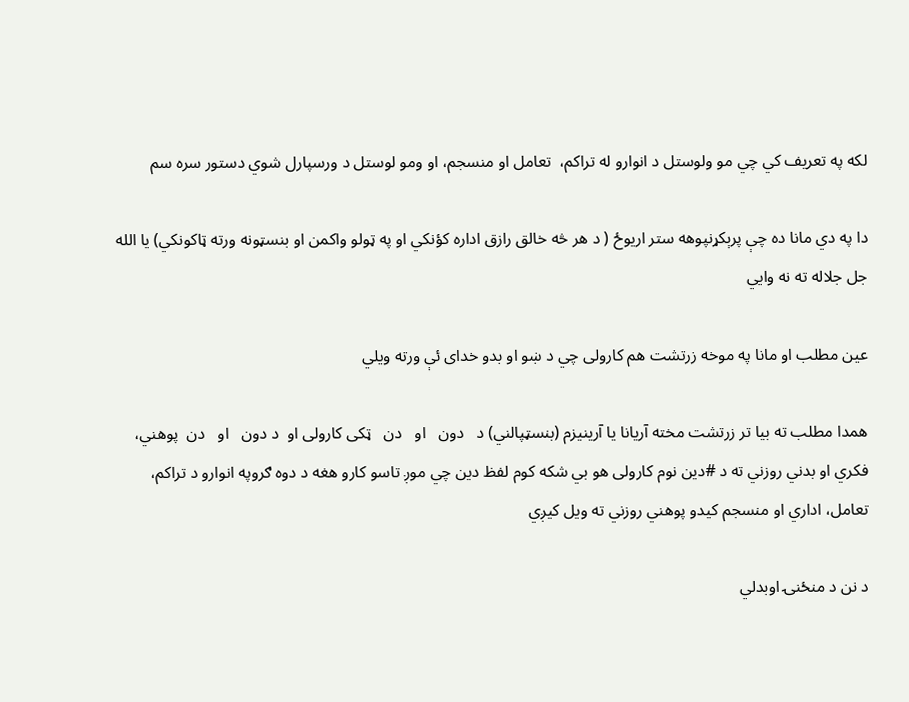لکه په تعریف کي چي مو ولوستل د انوارو له تراکم،  تعامل او منسجم، او ومو لوستل د ورسپارل شوي دستور سره سم

دا په دي مانا ده چې پرېکړنپوهه ستر اريوځ ( د هر څه خالق رازق اداره کؤنکي او په ټولو واکمن او بنسټونه ورته ټاکونکي) يا الله جل جلاله ته نه وايي

عين مطلب او مانا په موخه زرتشت هم کارولى چي د ښو او بدو خداى ئې ورته ويلي

همدا مطلب ته بيا تر زرتشت مخته آريانا يا آرينيزم (بنسټپالني) د   دون   او   دن   ټکى کارولى او  د دون   او   دن  پوهني، فکري او بدني روزني ته د #دين نوم کارولى هو بي شکه کوم لفظ دين چي موږ تاسو کارو هغه د دوه ګروپه انوارو د تراکم،  تعامل، اداري او منسجم کيدو پوهني روزني ته ويل کيږي

د نن د منځنۍ اوبدلي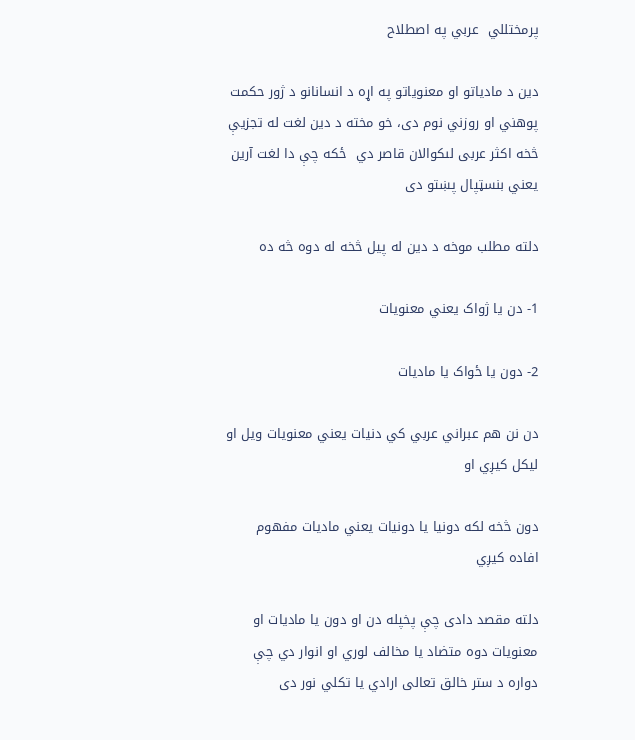پرمختللي  عربي په اصطلاح

دين د مادياتو او معنوياتو په اړه د انسانانو د ژور حکمت پوهني او روزني نوم دى، خو مخته د دين لغت له تجزيې څخه اکثر عربى لىکوالان قاصر دي  ځکه چې دا لغت آرين يعني بنسټپال پښتو دى

دلته مطلب موخه د دين له پيل څخه له دوه څه ده

1- دن يا ژواک يعني معنويات

2- دون يا ځواک يا ماديات

دن نن هم عبراني عربي کي دنيات يعني معنويات ويل او ليکل کيږي او

دون څخه لکه دونيا يا دونيات يعني ماديات مفهوم افاده کيږي

دلته مقصد دادى چې پخپله دن او دون يا ماديات او معنويات دوه متضاد يا مخالف لوري او انوار دي چې دواره د ستر خالق تعالى ارادي يا تکلي نور دى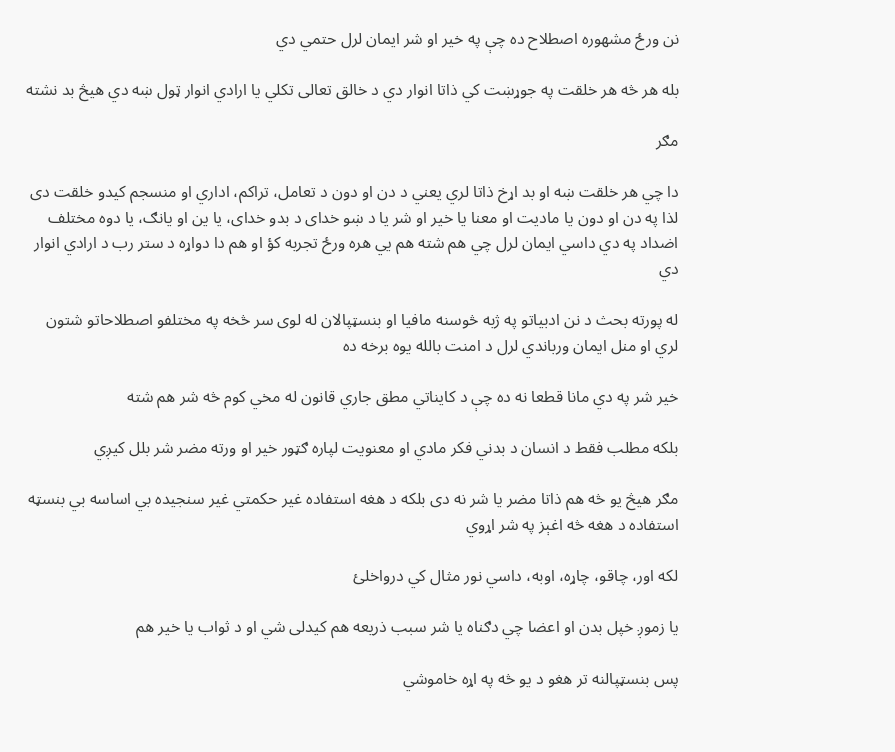نن ورځ مشهوره اصطلاح ده چې په خير او شر ايمان لرل حتمي دي

بله هر څه هر خلقت په جوړښت کي ذاتا انوار دي د خالق تعالى تکلي يا ارادي انوار ټول ښه دي هيڅ بد نشته

مګر

دا چي هر خلقت ښه او بد اړخ ذاتا لري يعني د دن او دون د تعامل، تراکم، اداري او منسجم کيدو خلقت دى لذا په دن او دون يا ماديت او معنا يا خير او شر يا د ښو خداى د بدو خداى، يا ين او يانګ، يا دوه مختلف اضداد په دي داسي ايمان لرل چي هم شته هم يي هره ورځ تجربه کؤ او هم دا دواړه د ستر رب د ارادي انوار دي

له پورته بحث د نن ادبياتو په ژبه څوسنه مافيا او بنسټپالان له لوى سر څخه په مختلفو اصطلاحاتو شتون لري او منل ايمان ورباندي لرل د امنت بالله يوه برخه ده

خير شر په دي مانا قطعا نه ده چې د کايناتي مطق جاري قانون له مخي کوم څه شر هم شته

بلکه مطلب فقط د انسان د بدني فکر مادي او معنويت لپاره ګټور خير او ورته مضر شر بلل کيږي

مګر هيڅ يو څه هم ذاتا مضر يا شر نه دى بلکه د هغه استفاده غير حکمتي غير سنجيده بي اساسه بي بنسټه استفاده د هغه څه اغېز په شر اړوي

لکه اور، چاقو، چاړه، اوبه، داسي نور مثال کي درواخلئ

يا زموږ خپل بدن او اعضا چي دګناه يا شر سبب ذريعه هم کيدلى شي او د ثواب يا خير هم

پس بنسټپالنه تر هغو د يو څه په اړه خاموشي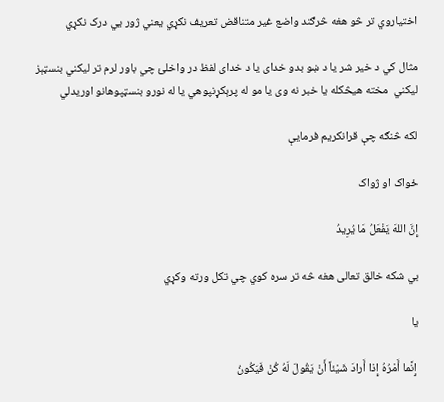اختياروي تر څو هغه څرګند واضع غير متناقض تعريف نکړي يعني ژور يي درک نکړي

مثال کي د خير شر يا د ښو بدو خداى يا د خداى لفظ در واخلئ چي باور لرم تر ليکني بنسټېز ليکني  مخته هيڅکله يا خبر نه وى يا مو له پرېکړنپوهي يا له نورو بنسټپوهانو اوريدلي

لکه څنګه چې قرانکریم فرمايې

ځواک او ژواک

إِنَّ اللهَ يَفْعَلُ مَا يُرِيدُ

بي شکه خالق تعالى هغه څه تر سره کوي چي تکل ورته وکړي

يا

 إِنَّما أَمْرُهُ إِذا أَرادَ شَيْئاً أَنْ يَقُولَ لَهُ كُنْ فَيَكُونُ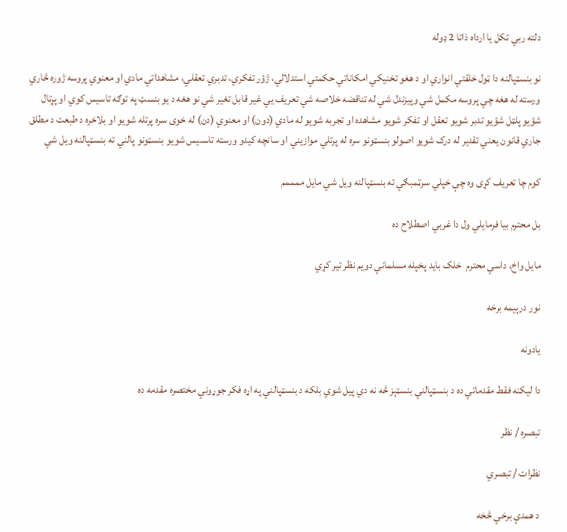دلته ربي تکل يا ارداه ذاتا 2 ډوله

نو بنسټپالنه دا ټول خلقتي انواري او د هغو تخنيکي امکاناتي حکمتي استدلالي، ژؤر تفکري، تدبري تعقلي، مشاهداتي مادي او معنوي پروسه ژوره څاري ورسته له هغه چي پروسه مکمل شي وپيزندل شي له تناقضه خلاصه شي تعريف يي غير قابل تغير شي نو هغه د يو بنسټ په توګه تاسيس کوي او پړتال شؤيو پلټل شؤيو تدبر شويو تعقل او تفکر شويو مشاهده او تجربه شويو له مادي (دون) او معنوي (دن) له خوى سره پرتله شويو او بلاخره د طبعت د مطلق جاري قانون يعني تقدير له درک شويو اصولو بنسټونو سره له پرتلي موازيني او سانچه کيدو ورسته تاسىيس شويو بنسټونو پالني ته بنسټپالنه ويل شي

کوم چا تعریف کړى وه چې خپلي سرټمبګي ته بنسټپالنه ويل شي مايل ممممم

بل محترم بيا فرمايلي ول دا غربي اصطلاح ده

مايل واخ، داسي محترم  خلک بايد پخپله مسلماني دويم نظر تير کړي

نور درېيمه برخه

يادونه

دا ليکنه فقط مقدماتي ده د بنسټپالني بنسټېز څه نه دي پيل شوي بلکه د بنسټپالني په اړه فکر جوړوني مختصره مقدمه ده

تبصره / نظر

نظرات / تبصري

د همدې برخي څخه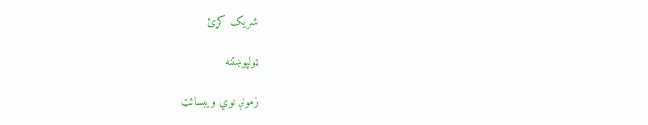شریک کړئ

ټولپوښتنه

زمونږ نوي ویبسائټ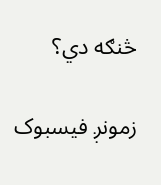څنګه دي؟

زمونږ فيسبوک